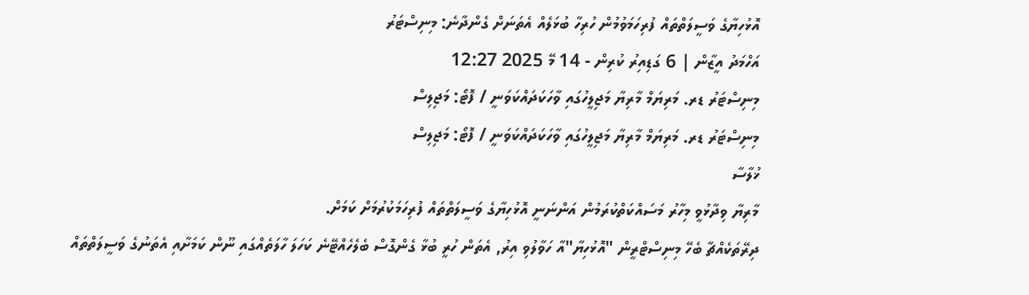އޮޅުހިޔާގެ ވަސީލަތްތައް ފުރިހަމަވުމުން ހުރިހާ ބުޅަލެއް އެތަނަށް ގެންދާނެ: މިނިސްޓަރު
އަހްމަދު އީޒާން | 6 ގަޑިއިރު ކުރިން - 14 މޭ 2025 12:27
މިނިސްޓަރު ޑރ. މަރިޔަމް މާރިޔާ މަޖިލީހުގައި ވާހަކަދައްކަވަނީ / ފޮޓޯ: މަޖިލިސް
މިނިސްޓަރު ޑރ. މަރިޔަމް މާރިޔާ މަޖިލީހުގައި ވާހަކަދައްކަވަނީ / ފޮޓޯ: މަޖިލިސް
ޚުލާސާ
މާރިޔާ ވިދާޅުވީ މިހާރު މަސައްކަތްކުރަމުން އަންނަނީ އޮޅުހިޔާގެ ވަސީލަތްތައް ފުރިހަމަކުރުމަށް ކަމަށް.
ދިރޭތަކެއްޗާ ބެހޭ މިނިސްޓްރީން "އޮޅުހިޔާ"އާ ހަވާލުވި އިރު, އެތަން ހުރީ ބުޅާ ގެންގޮސް ބެލެހެއްޓޭނެ ކަހަލަ ހާލަތެއްގައި ނޫން ކަމަށާއި އެތަނުގެ ވަސީލަތްތައް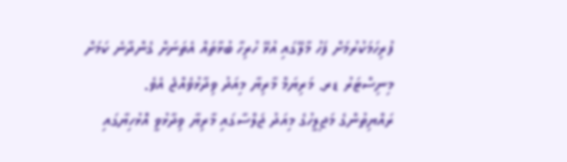ފުރިހަމަކުރުމަށް ފަހު މާލޭގައި އުޅޭ ހުރިހާ ބުޅާތައް އެތަނަށް ގެންދާނެ ކަމަށް މިނިސްޓަރު ޑރ. މަރިޔަމް މާރިޔާ މިއަދު ވިދާޅުވެއްޖެ އެވެ.
ރައްޔިތުންގެ މަޖިލީހުގެ މިއަދު ޖަލްސާގައި މާރިޔާ ވިދާޅުވީ އޮޅުހިޔާގައި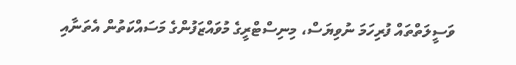ވަސީލަތްތައް ފުރިހަމަ ނުވިޔަސް، މިނިސްޓްރީގެ މުވައްޒަފުންގެ މަސައްކަތުން އެތަނާއި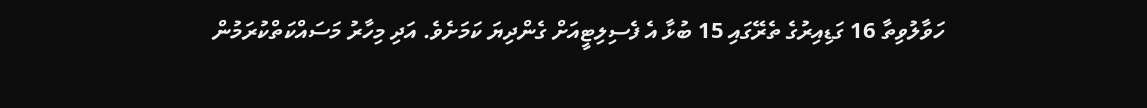ހަވާލުވިތާ 16 ގަޑިއިރުގެ ތެރޭގައި 15 ބުޅާ އެ ފެސިލިޓީއަށް ގެންދިޔަ ކަމަށެވެ. އަދި މިހާރު މަސައްކަތްކުރަމުން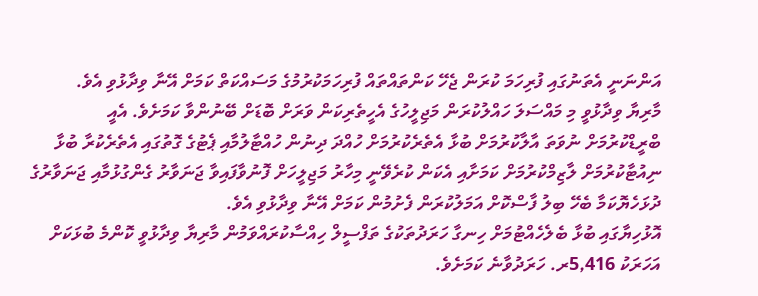އަންނަނީ އެތަނުގައި ފުރިހަމަ ކުރަން ޖެހޭ ކަންތައްތައް ފުރިހަމަކުރުމުގެ މަސައްކަތް ކަމަށް އޭނާ ވިދާޅުވި އެވެ.
މާރިޔާ ވިދާޅުވީ މި މައްސަލަ ހައްލުކުރަން މަޖިލީހުގެ އެހީތެރިކަން ވަރަށް ބޮޑަށް ބޭނުންވާ ކަމަށެވެ. އެއީ ބްރީޑްކުރުމަށް ނުވަތަ އާލާކުރުމަށް ބުޅާ އެތެރެކުރުމަށް ހުއްދަ ދިނުން ހުއްޓާލުމާއި ޕެޓުގެ ގޮތުގައި އެތެރެކުރާ ބުޅާ ނިއުޓާކުރުމަށް ލާޒިމްކުރުމަށް ކަމަށާއި އެކަން ކުރެވޭނީ މިހާރު މަޖިލީހަށް ފޮނުވާފައިވާ ޖަނަވާރު ގެންގުޅުމާއި ޖަނަވާރުގެ ދުޅަހެޔޮކަމާ ބެހޭ ބިލު ފާސްކޮށް އަމަލުކުރަން ފެށުމުން ކަމަށް އޭނާ ވިދާޅުވި އެވެ.
އޮޅުހިޔާގައި ބުޅާ ބެލެހެއްޓުމަށް ހިނގާ ހަރަދުތަކުގެ ތަފްސީލް ހިއްސާކުރައްވަމުން މާރިޔާ ވިދާޅުވީ ކޮންމެ ބުޅަކަށް އަހަރަކު 5,416ރ. ހަރަދުވާނެ ކަމަށެވެ.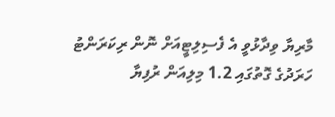މާރިޔާ ވިދާޅުވީ އެ ފެސިލިޓީއަށް ނޮން ރިކަރަންޓު ހަރަދުގެ ގޮތުގައި 1.2 މިލިއަން ރުފިޔާ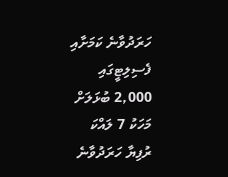ހަރަދުވާނެ ކަމަށާއި ފެސިލިޓީގައި 2,000 ބުޅަލަށް މަހަކު 7 ލައްކަ ރުފިޔާ ހަރަދުވާނެ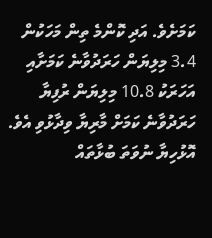ކަމަށެވެ. އަދި ކޮންމެ ތިން މަހަކުން 3.4 މިލިޔަން ހަރަދުވާނެ ކަމަށާއި އަހަރަކު 10.8 މިލިޔަން ރުފިޔާ ހަރަދުވާނެ ކަމަށް މާރިޔާ ވިދާޅުވި އެވެ.
އޮޅުހިޔާ ނުވަތަ ބުޅާތައް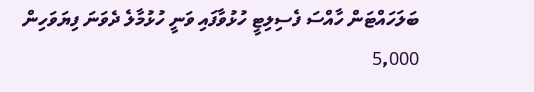ބަލަހައްޓަން ހާއްސަ ފެސިލިޓީ ހުޅުވާފައި ވަނީ ހުޅުމާލެ ދެވަނަ ފިޔަވަހިން 5,000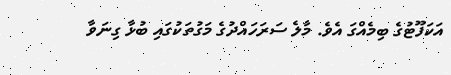އަކަފޫޓުގެ ބިމެއްގަ އެވެ. މާލެ ސަރަހައްދުގެ މަގުތަކުގައި ބުޅާ ގިނަވާ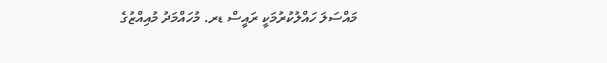މައްސަލަ ހައްލުކުރުމަކީ ރައީސް ޑރ. މުހައްމަދު މުއިއްޒުގެ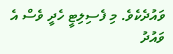ވައުދެކެވެ. މި ފެސިލިޓީ ހެދީ ވެސް އެ ވައުދު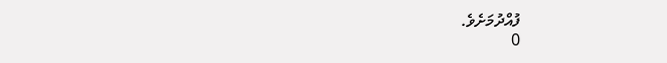ފުއްދުމަށެވެ.
0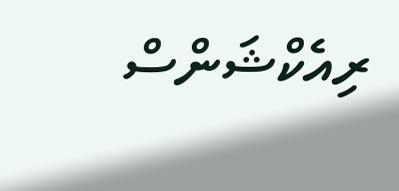ރިއެކްޝަންސް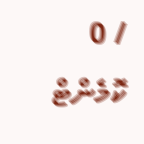/ 0 ކޮމެންޓް